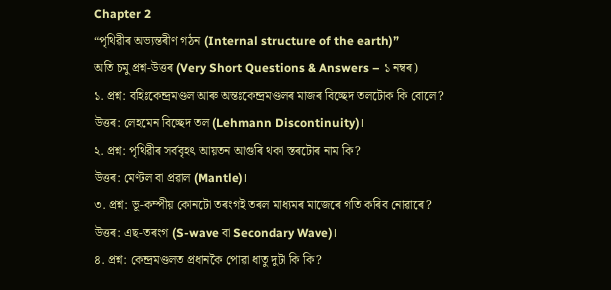Chapter 2
“পৃথিৱীৰ অভ্যন্তৰীণ গঠন (Internal structure of the earth)”
অতি চমু প্ৰশ্ন-উত্তৰ (Very Short Questions & Answers – ১ নম্বৰ)
১. প্ৰশ্ন: বহিঃকেন্দ্ৰমণ্ডল আৰু অন্তঃকেন্দ্ৰমণ্ডলৰ মাজৰ বিচ্ছেদ তলটোক কি বোলে?
উত্তৰ: লেহমেন বিচ্ছেদ তল (Lehmann Discontinuity)।
২. প্ৰশ্ন: পৃথিৱীৰ সৰ্ববৃহৎ আয়তন আগুৰি থকা স্তৰটোৰ নাম কি?
উত্তৰ: মেণ্টল বা প্ৰৱাল (Mantle)।
৩. প্ৰশ্ন: ভূ-কম্পীয় কোনটো তৰংগই তৰল মাধ্যমৰ মাজেৰে গতি কৰিব নোৱাৰে?
উত্তৰ: এছ-তৰংগ (S-wave বা Secondary Wave)।
৪. প্ৰশ্ন: কেন্দ্ৰমণ্ডলত প্ৰধানকৈ পোৱা ধাতু দুটা কি কি?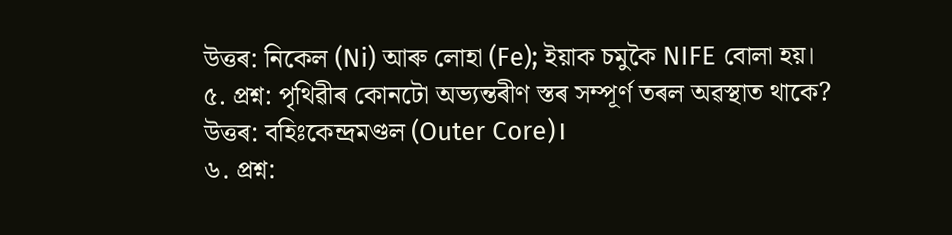উত্তৰ: নিকেল (Ni) আৰু লোহা (Fe); ইয়াক চমুকৈ NIFE বোলা হয়।
৫. প্ৰশ্ন: পৃথিৱীৰ কোনটো অভ্যন্তৰীণ স্তৰ সম্পূৰ্ণ তৰল অৱস্থাত থাকে?
উত্তৰ: বহিঃকেন্দ্ৰমণ্ডল (Outer Core)।
৬. প্ৰশ্ন: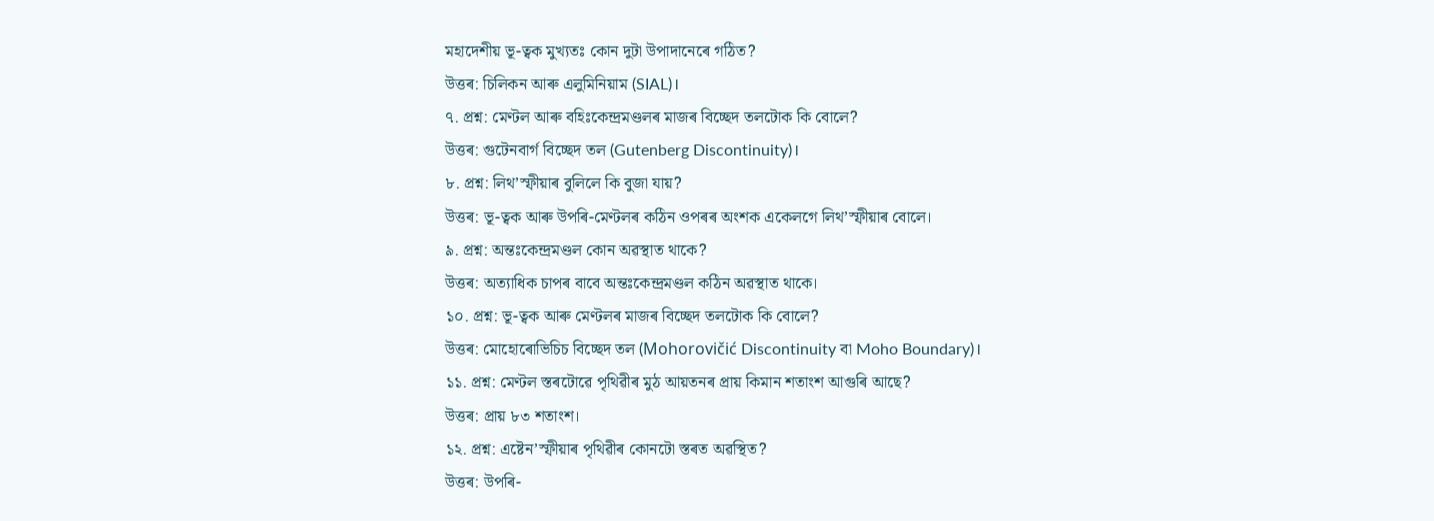মহাদেশীয় ভূ-ত্বক মুখ্যতঃ কোন দুটা উপাদানেৰে গঠিত?
উত্তৰ: চিলিকন আৰু এলুমিনিয়াম (SIAL)।
৭. প্ৰশ্ন: মেণ্টল আৰু বহিঃকেন্দ্ৰমণ্ডলৰ মাজৰ বিচ্ছেদ তলটোক কি বোলে?
উত্তৰ: গুটেনবাৰ্গ বিচ্ছেদ তল (Gutenberg Discontinuity)।
৮. প্ৰশ্ন: লিথ’স্ফীয়াৰ বুলিলে কি বুজা যায়?
উত্তৰ: ভূ-ত্বক আৰু উপৰি-মেণ্টলৰ কঠিন ওপৰৰ অংশক একেলগে লিথ’স্ফীয়াৰ বোলে।
৯. প্ৰশ্ন: অন্তঃকেন্দ্ৰমণ্ডল কোন অৱস্থাত থাকে?
উত্তৰ: অত্যাধিক চাপৰ বাবে অন্তঃকেন্দ্ৰমণ্ডল কঠিন অৱস্থাত থাকে।
১০. প্ৰশ্ন: ভূ-ত্বক আৰু মেণ্টলৰ মাজৰ বিচ্ছেদ তলটোক কি বোলে?
উত্তৰ: মোহোৰোভিচিচ বিচ্ছেদ তল (Mohorovičić Discontinuity বা Moho Boundary)।
১১. প্ৰশ্ন: মেণ্টল স্তৰটোৱে পৃথিৱীৰ মুঠ আয়তনৰ প্ৰায় কিমান শতাংশ আগুৰি আছে?
উত্তৰ: প্ৰায় ৮৩ শতাংশ।
১২. প্ৰশ্ন: এষ্টেন’স্ফীয়াৰ পৃথিৱীৰ কোনটো স্তৰত অৱস্থিত?
উত্তৰ: উপৰি-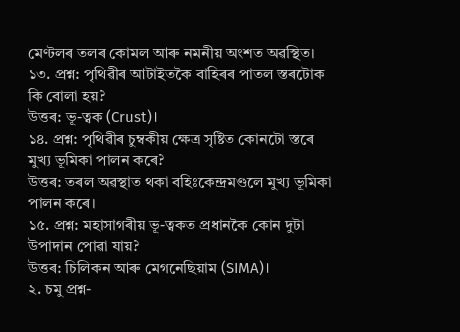মেণ্টলৰ তলৰ কোমল আৰু নমনীয় অংশত অৱস্থিত।
১৩. প্ৰশ্ন: পৃথিৱীৰ আটাইতকৈ বাহিৰৰ পাতল স্তৰটোক কি বোলা হয়?
উত্তৰ: ভূ-ত্বক (Crust)।
১৪. প্ৰশ্ন: পৃথিৱীৰ চুম্বকীয় ক্ষেত্ৰ সৃষ্টিত কোনটো স্তৰে মুখ্য ভূমিকা পালন কৰে?
উত্তৰ: তৰল অৱস্থাত থকা বহিঃকেন্দ্ৰমণ্ডলে মুখ্য ভূমিকা পালন কৰে।
১৫. প্ৰশ্ন: মহাসাগৰীয় ভূ-ত্বকত প্ৰধানকৈ কোন দুটা উপাদান পোৱা যায়?
উত্তৰ: চিলিকন আৰু মেগনেছিয়াম (SIMA)।
২. চমু প্ৰশ্ন-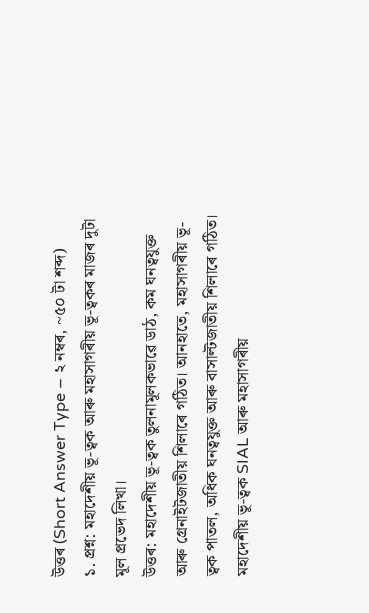উত্তৰ (Short Answer Type – ২ নম্বৰ, ~৫০ টা শব্দ)
১. প্রশ্ন: মহাদেশীয় ভূ-ত্বক আৰু মহাসাগৰীয় ভূ-ত্বকৰ মাজৰ দুটা মূল প্ৰভেদ লিখা।
উত্তৰ: মহাদেশীয় ভূ-ত্বক তুলনামূলকভাৱে ডাঠ, কম ঘনত্বযুক্ত আৰু গ্ৰেনাইটজাতীয় শিলাৰে গঠিত। আনহাতে, মহাসাগৰীয় ভূ-ত্বক পাতল, অধিক ঘনত্বযুক্ত আৰু বাসাল্টজাতীয় শিলাৰে গঠিত। মহাদেশীয় ভূ-ত্বক SIAL আৰু মহাসাগৰীয়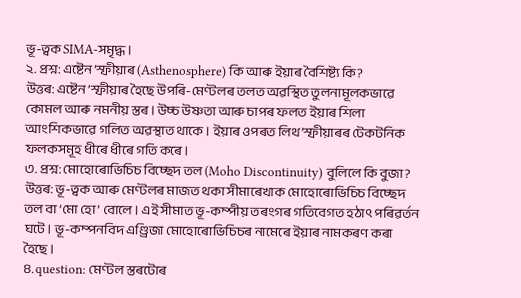ভূ-ত্বক SIMA-সমৃদ্ধ।
২. প্রশ্ন: এষ্টেন’স্ফীয়াৰ (Asthenosphere) কি আৰু ইয়াৰ বৈশিষ্ট্য কি?
উত্তৰ: এষ্টেন’স্ফীয়াৰ হৈছে উপৰি-মেণ্টলৰ তলত অৱস্থিত তুলনামূলকভাৱে কোমল আৰু নমনীয় স্তৰ। উচ্চ উষ্ণতা আৰু চাপৰ ফলত ইয়াৰ শিলা আংশিকভাৱে গলিত অৱস্থাত থাকে। ইয়াৰ ওপৰত লিথ’স্ফীয়াৰৰ টেকটনিক ফলকসমূহ ধীৰে ধীৰে গতি কৰে।
৩. প্রশ্ন: মোহোৰোভিচিচ বিচ্ছেদ তল (Moho Discontinuity) বুলিলে কি বুজা?
উত্তৰ: ভূ-ত্বক আৰু মেণ্টলৰ মাজত থকা সীমাৰেখাক মোহোৰোভিচিচ বিচ্ছেদ তল বা ‘মো হো’ বোলে। এই সীমাত ভূ-কম্পীয় তৰংগৰ গতিবেগত হঠাৎ পৰিৱৰ্তন ঘটে। ভূ-কম্পনবিদ এণ্ড্ৰিজা মোহোৰোভিচিচৰ নামেৰে ইয়াৰ নামকৰণ কৰা হৈছে।
৪. question: মেণ্টল স্তৰটোৰ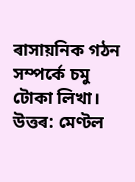ৰাসায়নিক গঠন সম্পর্কে চমু টোকা লিখা।
উত্তৰ: মেণ্টল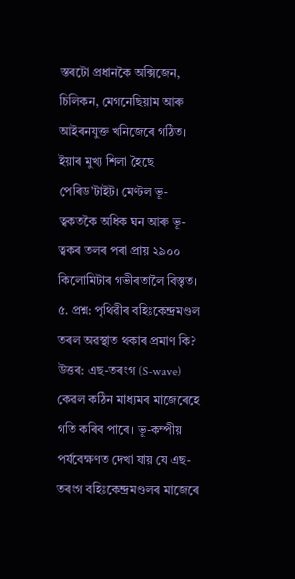স্তৰটো প্ৰধানকৈ অক্সিজেন, চিলিকন, মেগনেছিয়াম আৰু আইৰনযুক্ত খনিজেৰে গঠিত। ইয়াৰ মুখ্য শিলা হৈছে পেৰিড’টাইট। মেণ্টল ভূ-ত্বকতকৈ অধিক ঘন আৰু ভূ-ত্বকৰ তলৰ পৰা প্ৰায় ২৯০০ কিলোমিটাৰ গভীৰতালৈ বিস্তৃত।
৫. প্রশ্ন: পৃথিৱীৰ বহিঃকেন্দ্ৰমণ্ডল তৰল অৱস্থাত থকাৰ প্ৰমাণ কি?
উত্তৰ: এছ-তৰংগ (S-wave) কেৱল কঠিন মাধ্যমৰ মাজেৰেহে গতি কৰিব পাৰে। ভূ-কম্পীয় পৰ্যবেক্ষণত দেখা যায় যে এছ-তৰংগ বহিঃকেন্দ্ৰমণ্ডলৰ মাজেৰে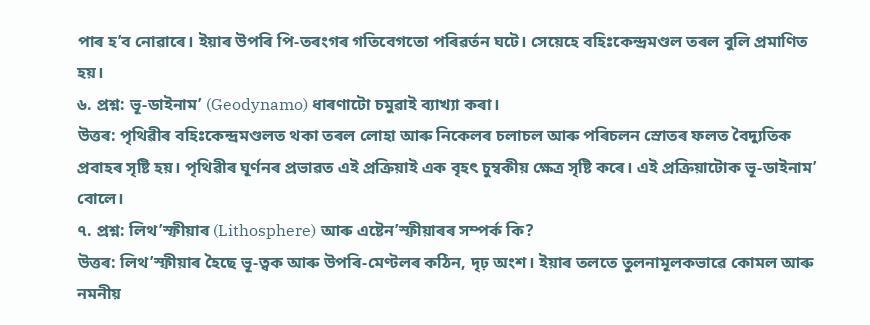পাৰ হ’ব নোৱাৰে। ইয়াৰ উপৰি পি-তৰংগৰ গতিবেগতো পৰিৱৰ্তন ঘটে। সেয়েহে বহিঃকেন্দ্ৰমণ্ডল তৰল বুলি প্ৰমাণিত হয়।
৬. প্রশ্ন: ভূ-ডাইনাম’ (Geodynamo) ধাৰণাটো চমুৱাই ব্যাখ্যা কৰা।
উত্তৰ: পৃথিৱীৰ বহিঃকেন্দ্ৰমণ্ডলত থকা তৰল লোহা আৰু নিকেলৰ চলাচল আৰু পৰিচলন স্ৰোতৰ ফলত বৈদ্যুতিক প্ৰবাহৰ সৃষ্টি হয়। পৃথিৱীৰ ঘূৰ্ণনৰ প্ৰভাৱত এই প্ৰক্ৰিয়াই এক বৃহৎ চুম্বকীয় ক্ষেত্ৰ সৃষ্টি কৰে। এই প্ৰক্ৰিয়াটোক ভূ-ডাইনাম’ বোলে।
৭. প্রশ্ন: লিথ’স্ফীয়াৰ (Lithosphere) আৰু এষ্টেন’স্ফীয়াৰৰ সম্পৰ্ক কি?
উত্তৰ: লিথ’স্ফীয়াৰ হৈছে ভূ-ত্বক আৰু উপৰি-মেণ্টলৰ কঠিন, দৃঢ় অংশ। ইয়াৰ তলতে তুলনামূলকভাৱে কোমল আৰু নমনীয়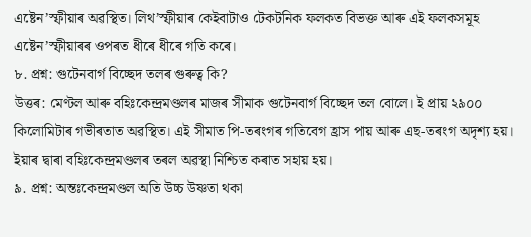এষ্টেন’স্ফীয়াৰ অৱস্থিত। লিথ’স্ফীয়াৰ কেইবাটাও টেকটনিক ফলকত বিভক্ত আৰু এই ফলকসমূহ এষ্টেন’স্ফীয়াৰৰ ওপৰত ধীৰে ধীৰে গতি কৰে।
৮. প্রশ্ন: গুটেনবাৰ্গ বিচ্ছেদ তলৰ গুৰুত্ব কি?
উত্তৰ: মেণ্টল আৰু বহিঃকেন্দ্ৰমণ্ডলৰ মাজৰ সীমাক গুটেনবাৰ্গ বিচ্ছেদ তল বোলে। ই প্ৰায় ২৯০০ কিলোমিটাৰ গভীৰতাত অৱস্থিত। এই সীমাত পি-তৰংগৰ গতিবেগ হ্ৰাস পায় আৰু এছ-তৰংগ অদৃশ্য হয়। ইয়াৰ দ্বাৰা বহিঃকেন্দ্ৰমণ্ডলৰ তৰল অৱস্থা নিশ্চিত কৰাত সহায় হয়।
৯. প্রশ্ন: অন্তঃকেন্দ্ৰমণ্ডল অতি উচ্চ উষ্ণতা থকা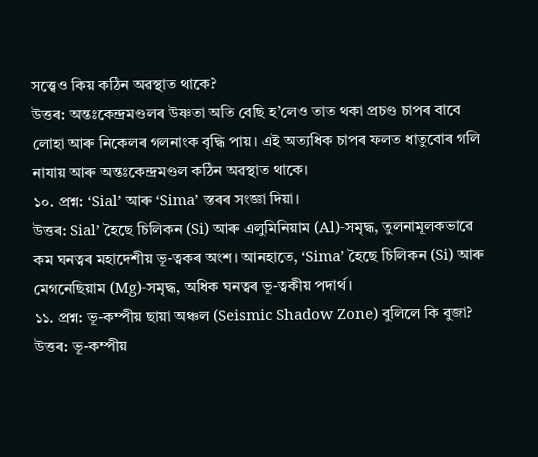সত্ত্বেও কিয় কঠিন অৱস্থাত থাকে?
উত্তৰ: অন্তঃকেন্দ্ৰমণ্ডলৰ উষ্ণতা অতি বেছি হ’লেও তাত থকা প্ৰচণ্ড চাপৰ বাবে লোহা আৰু নিকেলৰ গলনাংক বৃদ্ধি পায়। এই অত্যধিক চাপৰ ফলত ধাতুবোৰ গলি নাযায় আৰু অন্তঃকেন্দ্ৰমণ্ডল কঠিন অৱস্থাত থাকে।
১০. প্রশ্ন: ‘Sial’ আৰু ‘Sima’ স্তৰৰ সংজ্ঞা দিয়া।
উত্তৰ: Sial’ হৈছে চিলিকন (Si) আৰু এলুমিনিয়াম (Al)-সমৃদ্ধ, তুলনামূলকভাৱে কম ঘনত্বৰ মহাদেশীয় ভূ-ত্বকৰ অংশ। আনহাতে, ‘Sima’ হৈছে চিলিকন (Si) আৰু মেগনেছিয়াম (Mg)-সমৃদ্ধ, অধিক ঘনত্বৰ ভূ-ত্বকীয় পদাৰ্থ।
১১. প্রশ্ন: ভূ-কম্পীয় ছায়া অঞ্চল (Seismic Shadow Zone) বুলিলে কি বুজা?
উত্তৰ: ভূ-কম্পীয়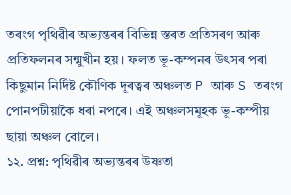তৰংগ পৃথিৱীৰ অভ্যন্তৰৰ বিভিন্ন স্তৰত প্ৰতিসৰণ আৰু প্ৰতিফলনৰ সন্মুখীন হয়। ফলত ভূ-কম্পনৰ উৎসৰ পৰা কিছুমান নিৰ্দিষ্ট কৌণিক দূৰত্বৰ অঞ্চলত P আৰু S তৰংগ পোনপটীয়াকৈ ধৰা নপৰে। এই অঞ্চলসমূহক ভূ-কম্পীয় ছায়া অঞ্চল বোলে।
১২. প্রশ্ন: পৃথিৱীৰ অভ্যন্তৰৰ উষ্ণতা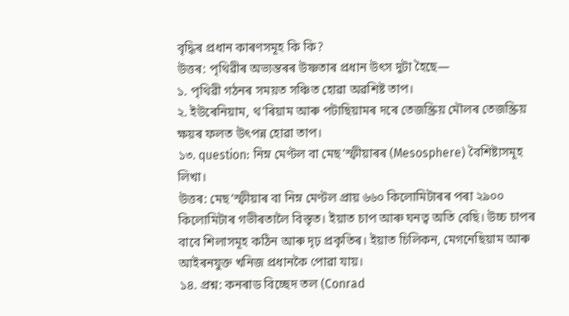বৃদ্ধিৰ প্ৰধান কাৰণসমূহ কি কি?
উত্তৰ: পৃথিৱীৰ অভ্যন্তৰৰ উষ্ণতাৰ প্ৰধান উৎস দুটা হৈছে—
১. পৃথিৱী গঠনৰ সময়ত সঞ্চিত হোৱা অৱশিষ্ট তাপ।
২. ইউৰেনিয়াম, থ’ৰিয়াম আৰু পটাছিয়ামৰ দৰে তেজস্ক্ৰিয় মৌলৰ তেজস্ক্ৰিয় ক্ষয়ৰ ফলত উৎপন্ন হোৱা তাপ।
১৩. question: নিম্ন মেণ্টল বা মেছ’স্ফীয়াৰৰ (Mesosphere) বৈশিষ্ট্যসমূহ লিখা।
উত্তৰ: মেছ’স্ফীয়াৰ বা নিম্ন মেণ্টল প্ৰায় ৬৬০ কিলোমিটাৰৰ পৰা ২৯০০ কিলোমিটাৰ গভীৰতালৈ বিস্তৃত। ইয়াত চাপ আৰু ঘনত্ব অতি বেছি। উচ্চ চাপৰ বাবে শিলাসমূহ কঠিন আৰু দৃঢ় প্ৰকৃতিৰ। ইয়াত চিলিকন, মেগনেছিয়াম আৰু আইৰনযুক্ত খনিজ প্ৰধানকৈ পোৱা যায়।
১৪. প্রশ্ন: কনৰাড বিচ্ছেদ তল (Conrad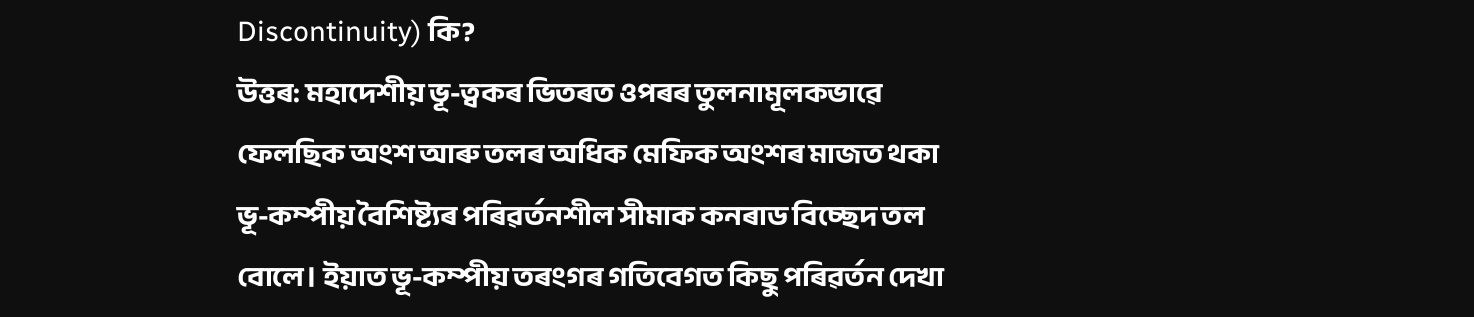Discontinuity) কি?
উত্তৰ: মহাদেশীয় ভূ-ত্বকৰ ভিতৰত ওপৰৰ তুলনামূলকভাৱে ফেলছিক অংশ আৰু তলৰ অধিক মেফিক অংশৰ মাজত থকা ভূ-কম্পীয় বৈশিষ্ট্যৰ পৰিৱৰ্তনশীল সীমাক কনৰাড বিচ্ছেদ তল বোলে। ইয়াত ভূ-কম্পীয় তৰংগৰ গতিবেগত কিছু পৰিৱৰ্তন দেখা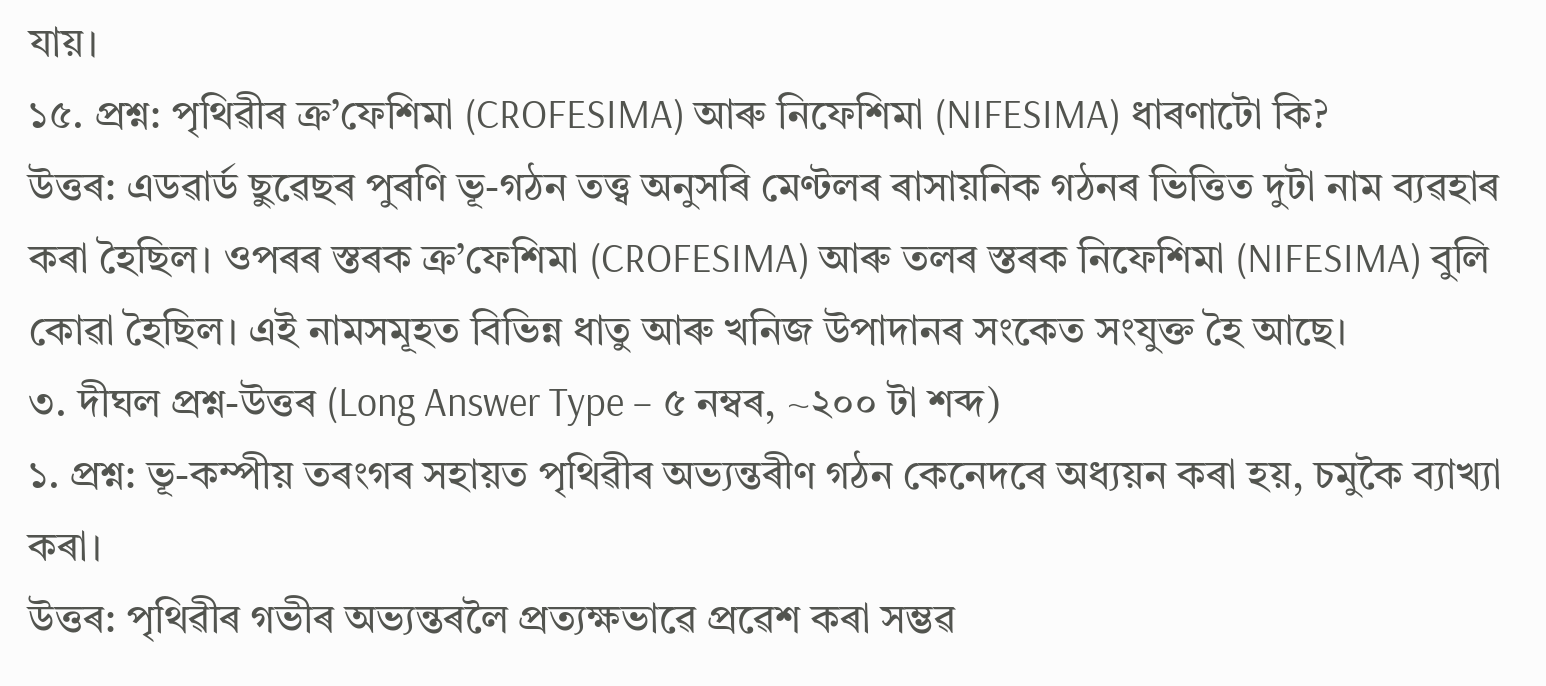যায়।
১৫. প্রশ্ন: পৃথিৱীৰ ক্ৰ’ফেশিমা (CROFESIMA) আৰু নিফেশিমা (NIFESIMA) ধাৰণাটো কি?
উত্তৰ: এডৱাৰ্ড ছুৱেছৰ পুৰণি ভূ-গঠন তত্ত্ব অনুসৰি মেণ্টলৰ ৰাসায়নিক গঠনৰ ভিত্তিত দুটা নাম ব্যৱহাৰ কৰা হৈছিল। ওপৰৰ স্তৰক ক্ৰ’ফেশিমা (CROFESIMA) আৰু তলৰ স্তৰক নিফেশিমা (NIFESIMA) বুলি কোৱা হৈছিল। এই নামসমূহত বিভিন্ন ধাতু আৰু খনিজ উপাদানৰ সংকেত সংযুক্ত হৈ আছে।
৩. দীঘল প্ৰশ্ন-উত্তৰ (Long Answer Type – ৫ নম্বৰ, ~২০০ টা শব্দ)
১. প্রশ্ন: ভূ-কম্পীয় তৰংগৰ সহায়ত পৃথিৱীৰ অভ্যন্তৰীণ গঠন কেনেদৰে অধ্যয়ন কৰা হয়, চমুকৈ ব্যাখ্যা কৰা।
উত্তৰ: পৃথিৱীৰ গভীৰ অভ্যন্তৰলৈ প্ৰত্যক্ষভাৱে প্ৰৱেশ কৰা সম্ভৱ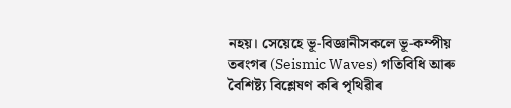নহয়। সেয়েহে ভূ-বিজ্ঞানীসকলে ভূ-কম্পীয় তৰংগৰ (Seismic Waves) গতিবিধি আৰু বৈশিষ্ট্য বিশ্লেষণ কৰি পৃথিৱীৰ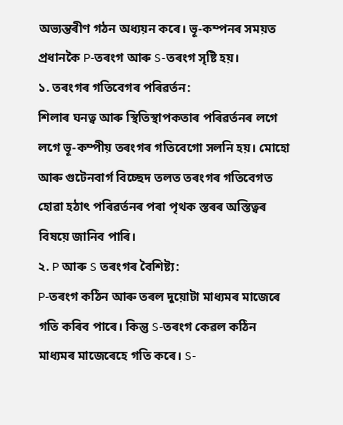অভ্যন্তৰীণ গঠন অধ্যয়ন কৰে। ভূ-কম্পনৰ সময়ত প্ৰধানকৈ P-তৰংগ আৰু S-তৰংগ সৃষ্টি হয়।
১. তৰংগৰ গতিবেগৰ পৰিৱৰ্তন:
শিলাৰ ঘনত্ব আৰু স্থিতিস্থাপকতাৰ পৰিৱৰ্তনৰ লগে লগে ভূ-কম্পীয় তৰংগৰ গতিবেগো সলনি হয়। মোহো আৰু গুটেনবাৰ্গ বিচ্ছেদ তলত তৰংগৰ গতিবেগত হোৱা হঠাৎ পৰিৱৰ্তনৰ পৰা পৃথক স্তৰৰ অস্তিত্বৰ বিষয়ে জানিব পাৰি।
২. P আৰু S তৰংগৰ বৈশিষ্ট্য:
P-তৰংগ কঠিন আৰু তৰল দুয়োটা মাধ্যমৰ মাজেৰে গতি কৰিব পাৰে। কিন্তু S-তৰংগ কেৱল কঠিন মাধ্যমৰ মাজেৰেহে গতি কৰে। S-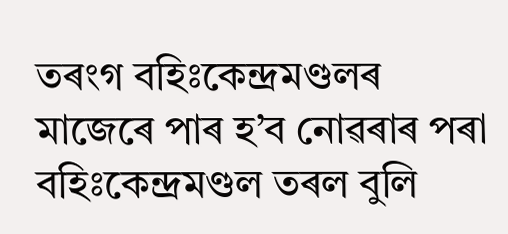তৰংগ বহিঃকেন্দ্ৰমণ্ডলৰ মাজেৰে পাৰ হ’ব নোৱৰাৰ পৰা বহিঃকেন্দ্ৰমণ্ডল তৰল বুলি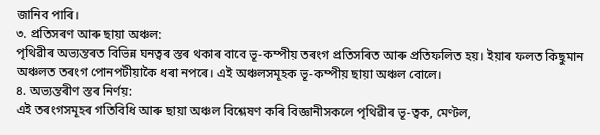জানিব পাৰি।
৩. প্ৰতিসৰণ আৰু ছায়া অঞ্চল:
পৃথিৱীৰ অভ্যন্তৰত বিভিন্ন ঘনত্বৰ স্তৰ থকাৰ বাবে ভূ-কম্পীয় তৰংগ প্ৰতিসৰিত আৰু প্ৰতিফলিত হয়। ইয়াৰ ফলত কিছুমান অঞ্চলত তৰংগ পোনপটীয়াকৈ ধৰা নপৰে। এই অঞ্চলসমূহক ভূ-কম্পীয় ছায়া অঞ্চল বোলে।
৪. অভ্যন্তৰীণ স্তৰ নিৰ্ণয়:
এই তৰংগসমূহৰ গতিবিধি আৰু ছায়া অঞ্চল বিশ্লেষণ কৰি বিজ্ঞানীসকলে পৃথিৱীৰ ভূ-ত্বক, মেণ্টল,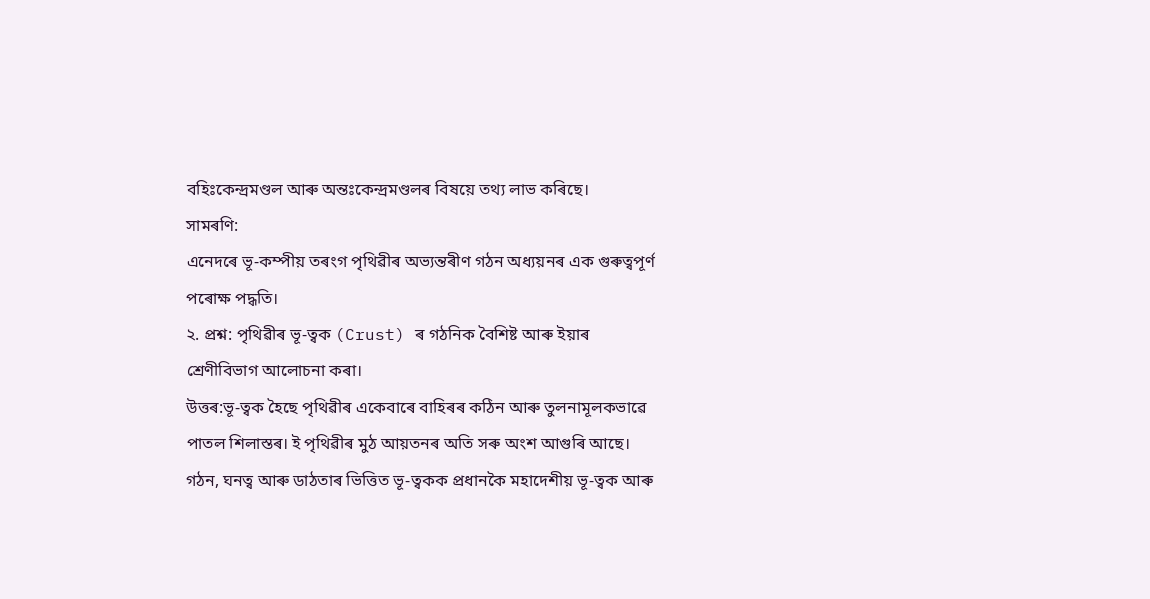বহিঃকেন্দ্ৰমণ্ডল আৰু অন্তঃকেন্দ্ৰমণ্ডলৰ বিষয়ে তথ্য লাভ কৰিছে।
সামৰণি:
এনেদৰে ভূ-কম্পীয় তৰংগ পৃথিৱীৰ অভ্যন্তৰীণ গঠন অধ্যয়নৰ এক গুৰুত্বপূৰ্ণ পৰোক্ষ পদ্ধতি।
২. প্রশ্ন: পৃথিৱীৰ ভূ-ত্বক (Crust) ৰ গঠনিক বৈশিষ্ট আৰু ইয়াৰ শ্ৰেণীবিভাগ আলোচনা কৰা।
উত্তৰ:ভূ-ত্বক হৈছে পৃথিৱীৰ একেবাৰে বাহিৰৰ কঠিন আৰু তুলনামূলকভাৱে পাতল শিলাস্তৰ। ই পৃথিৱীৰ মুঠ আয়তনৰ অতি সৰু অংশ আগুৰি আছে। গঠন, ঘনত্ব আৰু ডাঠতাৰ ভিত্তিত ভূ-ত্বকক প্ৰধানকৈ মহাদেশীয় ভূ-ত্বক আৰু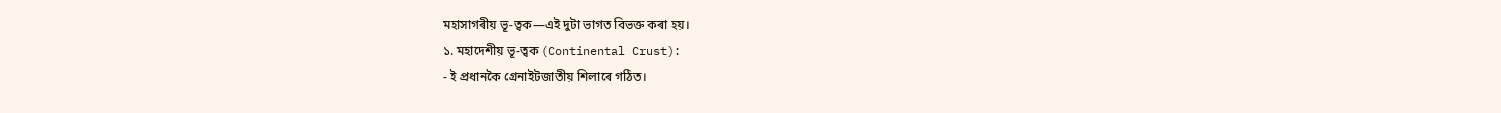মহাসাগৰীয় ভূ-ত্বক—এই দুটা ভাগত বিভক্ত কৰা হয়।
১. মহাদেশীয় ভূ-ত্বক (Continental Crust):
- ই প্ৰধানকৈ গ্ৰেনাইটজাতীয় শিলাৰে গঠিত।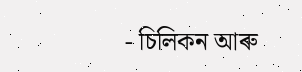- চিলিকন আৰু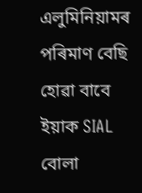এলুমিনিয়ামৰ পৰিমাণ বেছি হোৱা বাবে ইয়াক SIAL বোলা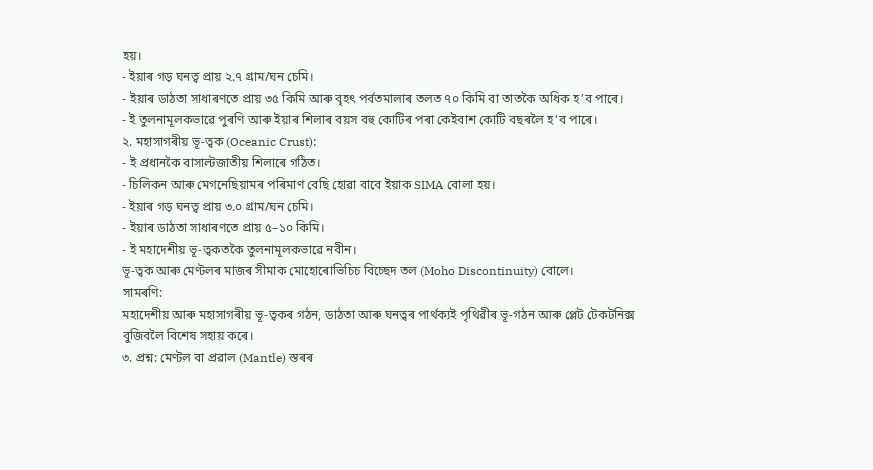হয়।
- ইয়াৰ গড় ঘনত্ব প্ৰায় ২.৭ গ্ৰাম/ঘন চেমি।
- ইয়াৰ ডাঠতা সাধাৰণতে প্ৰায় ৩৫ কিমি আৰু বৃহৎ পৰ্বতমালাৰ তলত ৭০ কিমি বা তাতকৈ অধিক হ’ব পাৰে।
- ই তুলনামূলকভাৱে পুৰণি আৰু ইয়াৰ শিলাৰ বয়স বহু কোটিৰ পৰা কেইবাশ কোটি বছৰলৈ হ’ব পাৰে।
২. মহাসাগৰীয় ভূ-ত্বক (Oceanic Crust):
- ই প্ৰধানকৈ বাসাল্টজাতীয় শিলাৰে গঠিত।
- চিলিকন আৰু মেগনেছিয়ামৰ পৰিমাণ বেছি হোৱা বাবে ইয়াক SIMA বোলা হয়।
- ইয়াৰ গড় ঘনত্ব প্ৰায় ৩.০ গ্ৰাম/ঘন চেমি।
- ইয়াৰ ডাঠতা সাধাৰণতে প্ৰায় ৫–১০ কিমি।
- ই মহাদেশীয় ভূ-ত্বকতকৈ তুলনামূলকভাৱে নবীন।
ভূ-ত্বক আৰু মেণ্টলৰ মাজৰ সীমাক মোহোৰোভিচিচ বিচ্ছেদ তল (Moho Discontinuity) বোলে।
সামৰণি:
মহাদেশীয় আৰু মহাসাগৰীয় ভূ-ত্বকৰ গঠন, ডাঠতা আৰু ঘনত্বৰ পাৰ্থক্যই পৃথিৱীৰ ভূ-গঠন আৰু প্লেট টেকটনিক্স বুজিবলৈ বিশেষ সহায় কৰে।
৩. প্রশ্ন: মেণ্টল বা প্ৰৱাল (Mantle) স্তৰৰ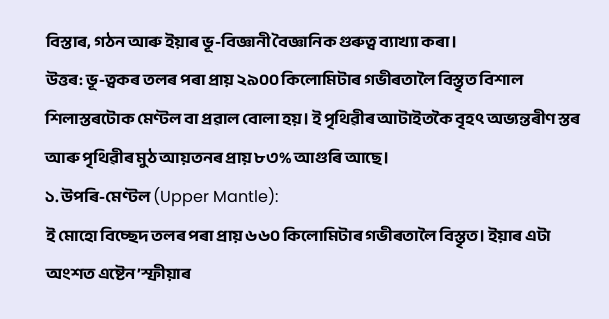বিস্তাৰ, গঠন আৰু ইয়াৰ ভূ-বিজ্ঞানী বৈজ্ঞানিক গুৰুত্ব ব্যাখ্যা কৰা।
উত্তৰ: ভূ-ত্বকৰ তলৰ পৰা প্ৰায় ২৯০০ কিলোমিটাৰ গভীৰতালৈ বিস্তৃত বিশাল শিলাস্তৰটোক মেণ্টল বা প্ৰৱাল বোলা হয়। ই পৃথিৱীৰ আটাইতকৈ বৃহৎ অভ্যন্তৰীণ স্তৰ আৰু পৃথিৱীৰ মুঠ আয়তনৰ প্ৰায় ৮৩% আগুৰি আছে।
১. উপৰি-মেণ্টল (Upper Mantle):
ই মোহো বিচ্ছেদ তলৰ পৰা প্ৰায় ৬৬০ কিলোমিটাৰ গভীৰতালৈ বিস্তৃত। ইয়াৰ এটা অংশত এষ্টেন’স্ফীয়াৰ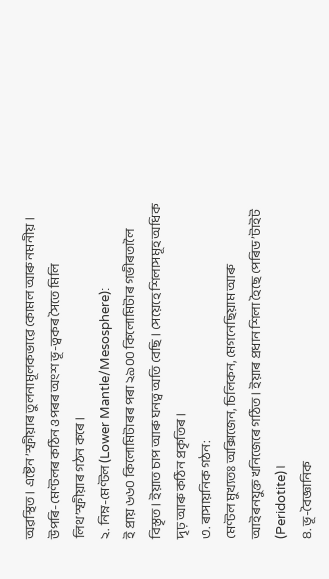অৱস্থিত। এষ্টেন’স্ফীয়াৰ তুলনামূলকভাৱে কোমল আৰু নমনীয়। উপৰি-মেণ্টলৰ কঠিন ওপৰৰ অংশ ভূ-ত্বকৰ সৈতে মিলি লিথ’স্ফীয়াৰ গঠন কৰে।
২. নিম্ন-মেণ্টল (Lower Mantle/Mesosphere):
ই প্ৰায় ৬৬০ কিলোমিটাৰৰ পৰা ২৯০০ কিলোমিটাৰ গভীৰতালৈ বিস্তৃত। ইয়াত চাপ আৰু ঘনত্ব অতি বেছি। সেয়েহে শিলাসমূহ অধিক দৃঢ় আৰু কঠিন প্ৰকৃতিৰ।
৩. ৰাসায়নিক গঠন:
মেণ্টল মুখ্যতঃ অক্সিজেন, চিলিকন, মেগনেছিয়াম আৰু আইৰনযুক্ত খনিজেৰে গঠিত। ইয়াৰ প্ৰধান শিলা হৈছে পেৰিড’টাইট (Peridotite)।
৪. ভূ-বৈজ্ঞানিক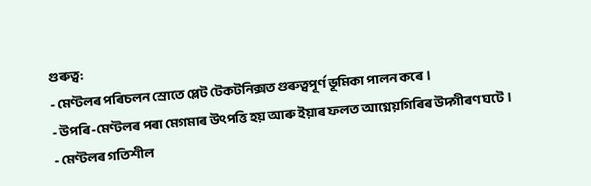গুৰুত্ব:
- মেণ্টলৰ পৰিচলন স্ৰোতে প্লেট টেকটনিক্সত গুৰুত্বপূৰ্ণ ভূমিকা পালন কৰে।
- উপৰি-মেণ্টলৰ পৰা মেগমাৰ উৎপত্তি হয় আৰু ইয়াৰ ফলত আগ্নেয়গিৰিৰ উদ্গীৰণ ঘটে।
- মেণ্টলৰ গতিশীল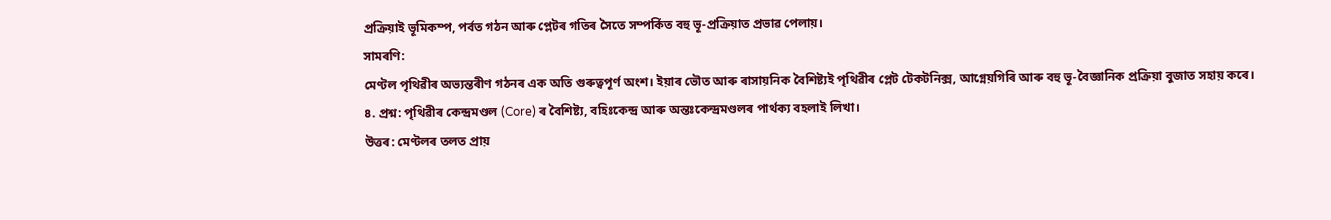প্ৰক্ৰিয়াই ভূমিকম্প, পৰ্বত গঠন আৰু প্লেটৰ গতিৰ সৈতে সম্পৰ্কিত বহু ভূ-প্ৰক্ৰিয়াত প্ৰভাৱ পেলায়।
সামৰণি:
মেণ্টল পৃথিৱীৰ অভ্যন্তৰীণ গঠনৰ এক অতি গুৰুত্বপূৰ্ণ অংশ। ইয়াৰ ভৌত আৰু ৰাসায়নিক বৈশিষ্ট্যই পৃথিৱীৰ প্লেট টেকটনিক্স, আগ্নেয়গিৰি আৰু বহু ভূ-বৈজ্ঞানিক প্ৰক্ৰিয়া বুজাত সহায় কৰে।
৪. প্রশ্ন: পৃথিৱীৰ কেন্দ্ৰমণ্ডল (Core) ৰ বৈশিষ্ট্য, বহিঃকেন্দ্ৰ আৰু অন্তঃকেন্দ্ৰমণ্ডলৰ পাৰ্থক্য বহলাই লিখা।
উত্তৰ: মেণ্টলৰ তলত প্ৰায়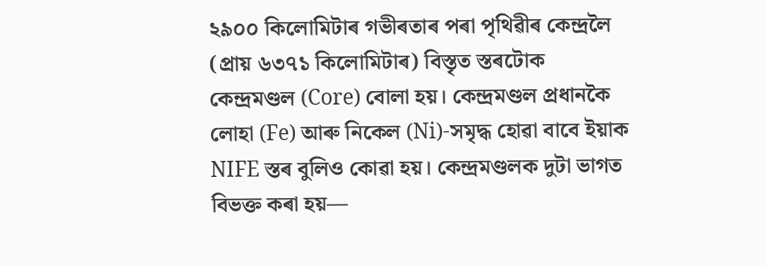২৯০০ কিলোমিটাৰ গভীৰতাৰ পৰা পৃথিৱীৰ কেন্দ্ৰলৈ (প্ৰায় ৬৩৭১ কিলোমিটাৰ) বিস্তৃত স্তৰটোক কেন্দ্ৰমণ্ডল (Core) বোলা হয়। কেন্দ্ৰমণ্ডল প্ৰধানকৈ লোহা (Fe) আৰু নিকেল (Ni)-সমৃদ্ধ হোৱা বাবে ইয়াক NIFE স্তৰ বুলিও কোৱা হয়। কেন্দ্ৰমণ্ডলক দুটা ভাগত বিভক্ত কৰা হয়—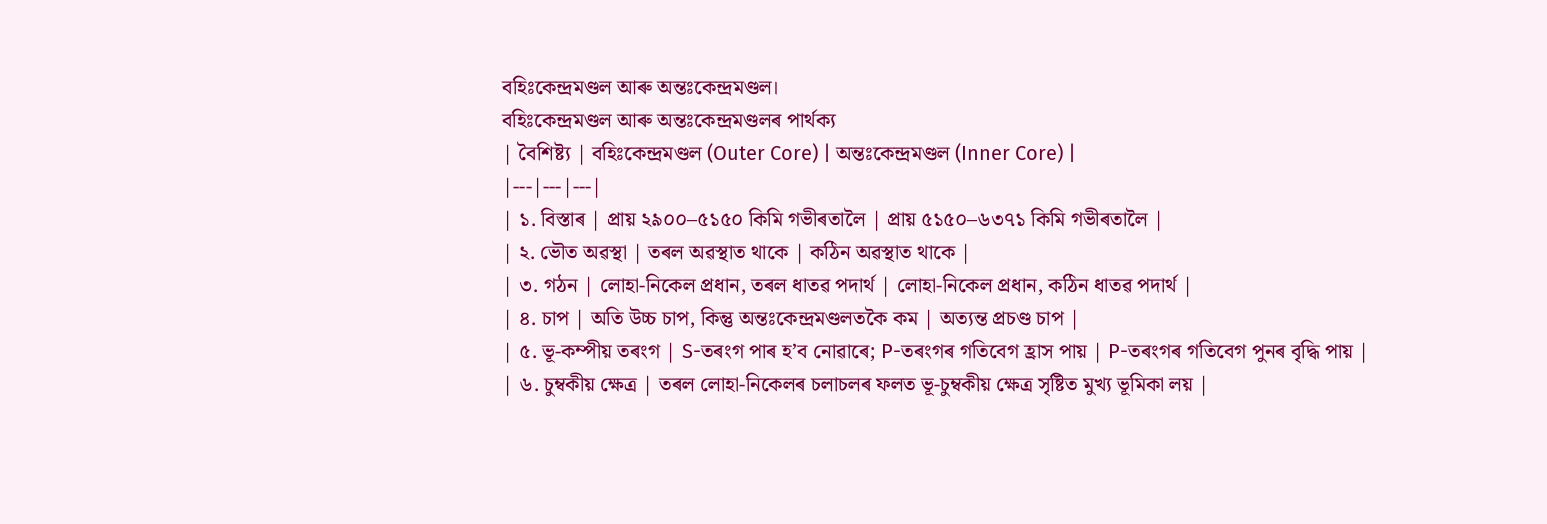বহিঃকেন্দ্ৰমণ্ডল আৰু অন্তঃকেন্দ্ৰমণ্ডল।
বহিঃকেন্দ্ৰমণ্ডল আৰু অন্তঃকেন্দ্ৰমণ্ডলৰ পাৰ্থক্য
| বৈশিষ্ট্য | বহিঃকেন্দ্ৰমণ্ডল (Outer Core) | অন্তঃকেন্দ্ৰমণ্ডল (Inner Core) |
|---|---|---|
| ১. বিস্তাৰ | প্ৰায় ২৯০০–৫১৫০ কিমি গভীৰতালৈ | প্ৰায় ৫১৫০–৬৩৭১ কিমি গভীৰতালৈ |
| ২. ভৌত অৱস্থা | তৰল অৱস্থাত থাকে | কঠিন অৱস্থাত থাকে |
| ৩. গঠন | লোহা-নিকেল প্ৰধান, তৰল ধাতৱ পদাৰ্থ | লোহা-নিকেল প্ৰধান, কঠিন ধাতৱ পদাৰ্থ |
| ৪. চাপ | অতি উচ্চ চাপ, কিন্তু অন্তঃকেন্দ্ৰমণ্ডলতকৈ কম | অত্যন্ত প্ৰচণ্ড চাপ |
| ৫. ভূ-কম্পীয় তৰংগ | S-তৰংগ পাৰ হ’ব নোৱাৰে; P-তৰংগৰ গতিবেগ হ্ৰাস পায় | P-তৰংগৰ গতিবেগ পুনৰ বৃদ্ধি পায় |
| ৬. চুম্বকীয় ক্ষেত্ৰ | তৰল লোহা-নিকেলৰ চলাচলৰ ফলত ভূ-চুম্বকীয় ক্ষেত্ৰ সৃষ্টিত মুখ্য ভূমিকা লয় |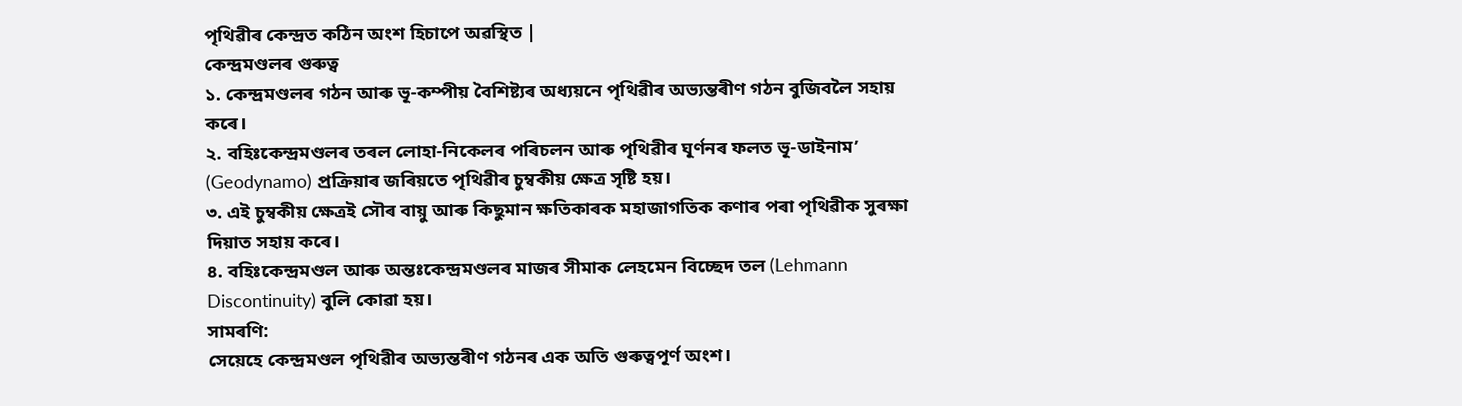পৃথিৱীৰ কেন্দ্ৰত কঠিন অংশ হিচাপে অৱস্থিত |
কেন্দ্ৰমণ্ডলৰ গুৰুত্ব
১. কেন্দ্ৰমণ্ডলৰ গঠন আৰু ভূ-কম্পীয় বৈশিষ্ট্যৰ অধ্যয়নে পৃথিৱীৰ অভ্যন্তৰীণ গঠন বুজিবলৈ সহায় কৰে।
২. বহিঃকেন্দ্ৰমণ্ডলৰ তৰল লোহা-নিকেলৰ পৰিচলন আৰু পৃথিৱীৰ ঘূৰ্ণনৰ ফলত ভূ-ডাইনাম’ (Geodynamo) প্ৰক্ৰিয়াৰ জৰিয়তে পৃথিৱীৰ চুম্বকীয় ক্ষেত্ৰ সৃষ্টি হয়।
৩. এই চুম্বকীয় ক্ষেত্ৰই সৌৰ বায়ু আৰু কিছুমান ক্ষতিকাৰক মহাজাগতিক কণাৰ পৰা পৃথিৱীক সুৰক্ষা দিয়াত সহায় কৰে।
৪. বহিঃকেন্দ্ৰমণ্ডল আৰু অন্তঃকেন্দ্ৰমণ্ডলৰ মাজৰ সীমাক লেহমেন বিচ্ছেদ তল (Lehmann Discontinuity) বুলি কোৱা হয়।
সামৰণি:
সেয়েহে কেন্দ্ৰমণ্ডল পৃথিৱীৰ অভ্যন্তৰীণ গঠনৰ এক অতি গুৰুত্বপূৰ্ণ অংশ।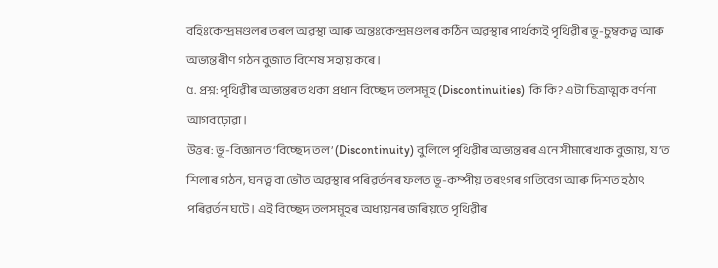বহিঃকেন্দ্ৰমণ্ডলৰ তৰল অৱস্থা আৰু অন্তঃকেন্দ্ৰমণ্ডলৰ কঠিন অৱস্থাৰ পাৰ্থক্যই পৃথিৱীৰ ভূ-চুম্বকত্ব আৰু অভ্যন্তৰীণ গঠন বুজাত বিশেষ সহায় কৰে।
৫. প্রশ্ন: পৃথিৱীৰ অভ্যন্তৰত থকা প্ৰধান বিচ্ছেদ তলসমূহ (Discontinuities) কি কি? এটা চিত্ৰাত্মক বৰ্ণনা আগবঢ়োৱা।
উত্তৰ: ভূ-বিজ্ঞানত ‘বিচ্ছেদ তল’ (Discontinuity) বুলিলে পৃথিৱীৰ অভ্যন্তৰৰ এনে সীমাৰেখাক বুজায়, য’ত শিলাৰ গঠন, ঘনত্ব বা ভৌত অৱস্থাৰ পৰিৱৰ্তনৰ ফলত ভূ-কম্পীয় তৰংগৰ গতিবেগ আৰু দিশত হঠাৎ পৰিৱৰ্তন ঘটে। এই বিচ্ছেদ তলসমূহৰ অধ্যয়নৰ জৰিয়তে পৃথিৱীৰ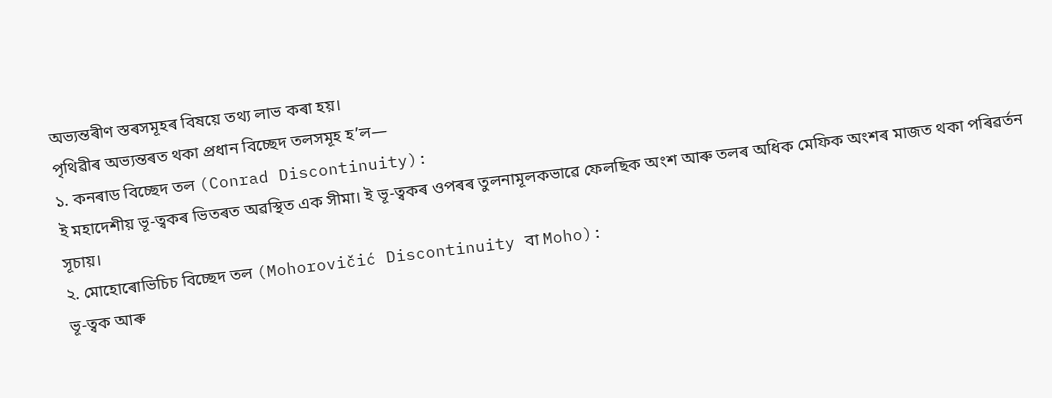অভ্যন্তৰীণ স্তৰসমূহৰ বিষয়ে তথ্য লাভ কৰা হয়।
পৃথিৱীৰ অভ্যন্তৰত থকা প্ৰধান বিচ্ছেদ তলসমূহ হ’ল—
১. কনৰাড বিচ্ছেদ তল (Conrad Discontinuity):
ই মহাদেশীয় ভূ-ত্বকৰ ভিতৰত অৱস্থিত এক সীমা। ই ভূ-ত্বকৰ ওপৰৰ তুলনামূলকভাৱে ফেলছিক অংশ আৰু তলৰ অধিক মেফিক অংশৰ মাজত থকা পৰিৱৰ্তন সূচায়।
২. মোহোৰোভিচিচ বিচ্ছেদ তল (Mohorovičić Discontinuity বা Moho):
ভূ-ত্বক আৰু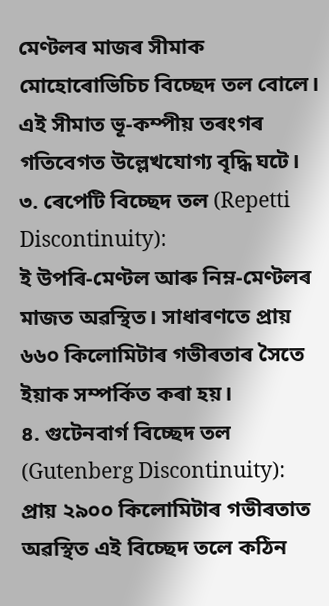মেণ্টলৰ মাজৰ সীমাক মোহোৰোভিচিচ বিচ্ছেদ তল বোলে। এই সীমাত ভূ-কম্পীয় তৰংগৰ গতিবেগত উল্লেখযোগ্য বৃদ্ধি ঘটে।
৩. ৰেপেটি বিচ্ছেদ তল (Repetti Discontinuity):
ই উপৰি-মেণ্টল আৰু নিম্ন-মেণ্টলৰ মাজত অৱস্থিত। সাধাৰণতে প্ৰায় ৬৬০ কিলোমিটাৰ গভীৰতাৰ সৈতে ইয়াক সম্পৰ্কিত কৰা হয়।
৪. গুটেনবাৰ্গ বিচ্ছেদ তল (Gutenberg Discontinuity):
প্ৰায় ২৯০০ কিলোমিটাৰ গভীৰতাত অৱস্থিত এই বিচ্ছেদ তলে কঠিন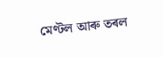মেণ্টল আৰু তৰল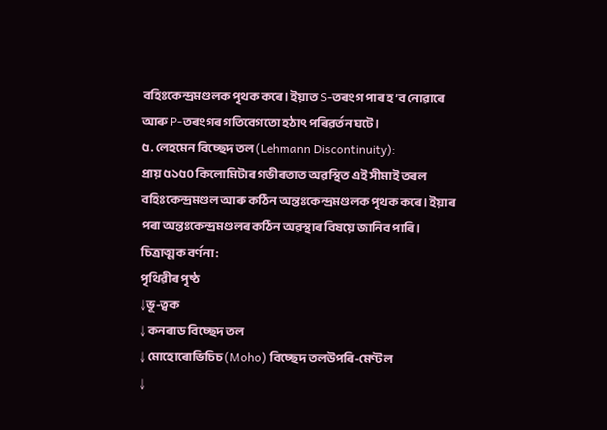বহিঃকেন্দ্ৰমণ্ডলক পৃথক কৰে। ইয়াত S-তৰংগ পাৰ হ’ব নোৱাৰে আৰু P-তৰংগৰ গতিবেগতো হঠাৎ পৰিৱৰ্তন ঘটে।
৫. লেহমেন বিচ্ছেদ তল (Lehmann Discontinuity):
প্ৰায় ৫১৫০ কিলোমিটাৰ গভীৰতাত অৱস্থিত এই সীমাই তৰল বহিঃকেন্দ্ৰমণ্ডল আৰু কঠিন অন্তঃকেন্দ্ৰমণ্ডলক পৃথক কৰে। ইয়াৰ পৰা অন্তঃকেন্দ্ৰমণ্ডলৰ কঠিন অৱস্থাৰ বিষয়ে জানিব পাৰি।
চিত্ৰাত্মক বৰ্ণনা:
পৃথিৱীৰ পৃষ্ঠ
↓ভূ-ত্বক
↓ কনৰাড বিচ্ছেদ তল
↓ মোহোৰোভিচিচ (Moho) বিচ্ছেদ তলউপৰি-মেণ্টল
↓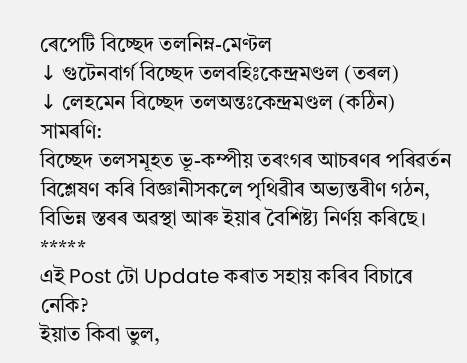ৰেপেটি বিচ্ছেদ তলনিম্ন-মেণ্টল
↓ গুটেনবাৰ্গ বিচ্ছেদ তলবহিঃকেন্দ্ৰমণ্ডল (তৰল)
↓ লেহমেন বিচ্ছেদ তলঅন্তঃকেন্দ্ৰমণ্ডল (কঠিন)
সামৰণি:
বিচ্ছেদ তলসমূহত ভূ-কম্পীয় তৰংগৰ আচৰণৰ পৰিৱৰ্তন বিশ্লেষণ কৰি বিজ্ঞানীসকলে পৃথিৱীৰ অভ্যন্তৰীণ গঠন, বিভিন্ন স্তৰৰ অৱস্থা আৰু ইয়াৰ বৈশিষ্ট্য নিৰ্ণয় কৰিছে।
*****
এই Post টো Update কৰাত সহায় কৰিব বিচাৰে নেকি?
ইয়াত কিবা ভুল,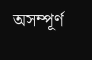অসম্পূৰ্ণ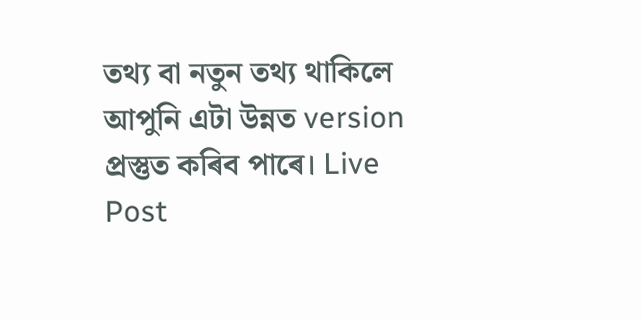তথ্য বা নতুন তথ্য থাকিলে আপুনি এটা উন্নত version প্ৰস্তুত কৰিব পাৰে। Live Post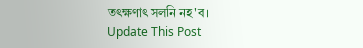তৎক্ষণাৎ সলনি নহ'ব।
Update This Post